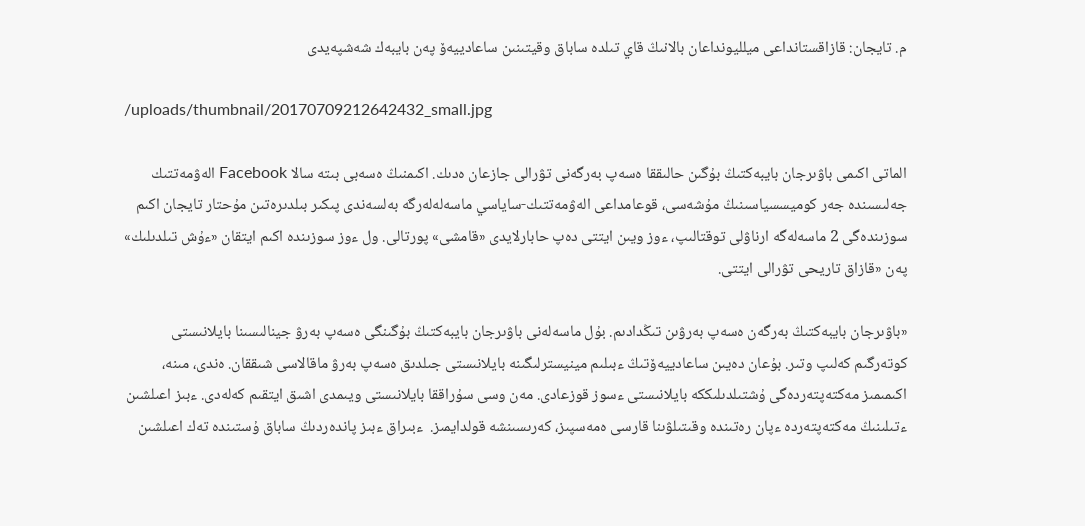م. تايجان: قازاقستانداعى ميلليونداعان بالانىڭ قاي تىلدە ساباق وقيتىنىن ساعادييەۆ پەن بايبەك شەشپەيدى

/uploads/thumbnail/20170709212642432_small.jpg

الماتى اكىمى باۋىرجان بايبەكتىڭ بۇگىن حالىققا ەسەپ بەرگەنى تۋرالى جازعان ەدىك. اكىمنىڭ ەسەبى بىتە سالا Facebook الەۋمەتتىك جەلىسىندە جەر كوميسسياسىنىڭ مۇشەسى، قوعامداعى الەۋمەتتىك-ساياسي ماسەلەلەرگە بەلسەندى پىكىر بىلدىرەتىن مۇحتار تايجان اكىم سوزىندەگى 2 ماسەلەگە ارناۋلى توقتالىپ، ءوز ويىن ايتتى دەپ حابارلايدى «قامشى» پورتالى. ول ءوز سوزىندە اكىم ايتقان «ءۇش تىلدىلىك» پەن «قازاق تاريحى تۋرالى ايتتى.

«باۋىرجان بايبەكتىڭ بەرگەن ەسەپ بەرۋىن تىڭدادىم. بۇل ماسەلەنى باۋىرجان بايبەكتىڭ بۇگىنگى ەسەپ بەرۋ جينالىسىنا بايلانىستى كوتەرگىم كەلىپ وتىر. بۇعان دەيىن ساعادييەۆتىڭ ءبىلىم مينيسترلىگىنە بايلانىستى جىلدىق ەسەپ بەرۋ ماقالاسى شىققان. ەندى، مىنە، اكىمىمىز مەكتەپتەردەگى ۇشتىلدىلىككە بايلانىستى ءسوز قوزعادى. مەن وسى سۇراققا بايلانىستى ويىمدى اشىق ايتقىم كەلەدى. ءبىز اعىلشىن ءتىلىنىڭ مەكتەپتەردە ءپان رەتىندە وقىتىلۋىنا قارسى ەمەسپىز، كەرىسىنشە قولدايمىز.  ءبىراق ءبىز پاندەردىڭ ساباق ۇستىندە تەك اعىلشىن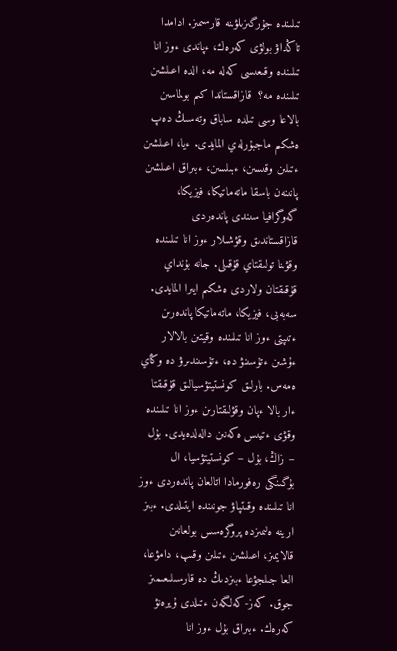تىلىندە جۇرگىزىلۋىنە قارسىمىز. ادامدا تاڭداۋ بولۋى كەرەك، ءپاندى ءوز انا تىلىندە وقىعىسى كەلە مە، الدە اعىلشىن تىلىندە مە؟  قازاقستاندا كىم بولماسىن بالاعا وسى تىلدە ساباق وتەسىڭ دەپ ەشكىم ماجبۇرلەي المايدى. ءيا، اعىلشىن ءتىلىن وقىسىن، ءبىلسىن، ءبىراق اعىلشىن پانىنەن باسقا ماتەماتيكا، فيزيكا، گەوگرافيا سىندى پاندەردى قازاقستاندىق وقۋشىلار ءوز انا تىلىندە وقۋىنا تولىقتاي قۇقىلى. جانە بۇنداي قۇقىقتان ولاردى ەشكىم ايىرا المايدى. سەبەبى، فيزيكا، ماتەماتيكا پاندەرىن ءتىپتى ءوز انا تىلىندە وقيتىن بالالار ءۇشىن ءتۇسىنۋ دە، ءتۇسىندىرۋ دە وڭاي ەمەس. بارلىق كونستيتۋسيالىق قۇقىقتا ءار بالا ءپان وقۋلىقتارىن ءوز انا تىلىندە وقۋى ءتيىس ەكەنىن دالەلدەيدى. بۇل – زاڭ، بۇل – كونستيتۋسيا، ال بۇگىنگى رەفورمادا اتالعان پاندەردى ءوز انا تىلىندە وقىتپاۋ جونىندە ايتىلدى. ءبىز ارينە ەلىمىزدە پروگرەسس بولعانىن قالايمىز، اعىلشىن ءتىلىن وقىپ، دامۋعا، العا جىلجۋعا ءبىزدىڭ دە قارسىلىعىمىز جوق. كەز-كەلگەن ءتىلدى ۇيرەنۋ كەرەك. ءبىراق بۇل ءوز انا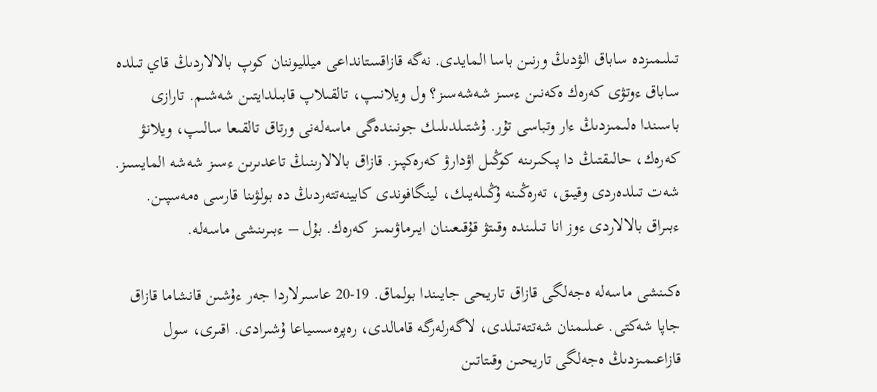تىلىمىزدە ساباق الۋدىڭ ورنىن باسا المايدى. نەگە قازاقستانداعى ميلليوننان كوپ بالالاردىڭ قاي تىلدە ساباق ءوتۋى كەرەك ەكەنىن ءسىز شەشەسىز؟ ول ويلانىپ، تالقىلاپ قابىلدايتىن شەشىم. تارازى باسىندا ەلىمىزدىڭ ءار وتباسى تۇر. ۇشتىلدىلىك جونىندەگى ماسەلەنى ورتاق تالقىعا سالىپ، ويلانۋ كەرەك، حالىقتىڭ دا پىكىرىنە كوڭىل اۋدارۋ كەرەكپىز. قازاق بالالارىنىڭ تاعدىرىن ءسىز شەشە المايسىز. شەت تىلدەردى وقيىق، تەرەڭىنە ۇڭىلەيىك، لينگافوندى كابينەتتەردىڭ دە بولۋىنا قارسى ەمەسپىن. ءبىراق بالالاردى ءوز انا تىلىندە وقىتۋ قۇقىعىنان ايىرماۋىمىز كەرەك. بۇل – ءبىرىنشى ماسەلە.

ەكىنشى ماسەلە ەجەلگى قازاق تاريحى جايىندا بولماق. 19-20 عاسىرلاردا جەر ءۇشىن قانشاما قازاق جاپا شەكتى. عىلىمنان شەتتەتىلدى، لاگەرلەرگە قامالدى، رەپرەسسياعا ۇشىرادى. اقىرى، سول قازاعىمىزدىڭ ەجەلگى تاريحىن وقىتاتىن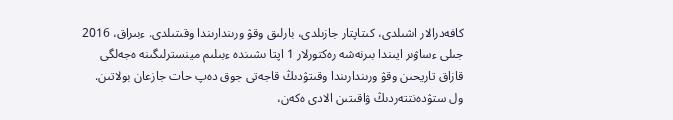كافەدرالار اشىلدى، كىتاپتار جازىلدى، بارلىق وقۋ ورىندارىندا وقىتىلدى. ءبىراق، 2016 جىلى ءساۋىر ايىندا بىرنەشە رەكتورلار 1 اپتا ىشىندە ءبىلىم مينسترلىگىنە ەجەلگى قازاق تاريحىن وقۋ ورىندارىندا وقىتۋدىڭ قاجەتى جوق دەپ حات جازعان بولاتىن. ول ستۋدەنتتەردىڭ ۋاقىتىن الادى ەكەن،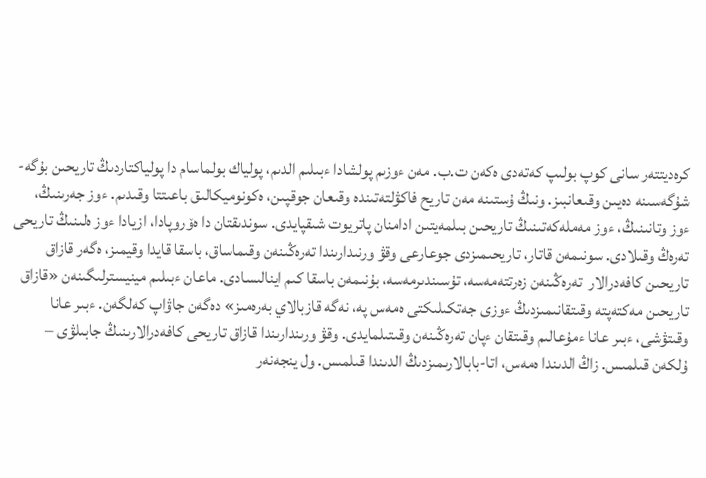كرەديتتەر سانى كوپ بولىپ كەتەدى ەكەن ت.ب. مەن ءوزىم پولشادا ءبىلىم الدىم، پولياك بولماسام دا پولياكتاردىڭ تاريحىن بۇگە-شۇگەسىنە دەيىن وقىعانبىز. ونىڭ ۇستىنە مەن تاريح فاكۋلتەتىندە وقىعان جوقپىن، ەكونوميكالىق باعىتتا وقىدىم. ءوز جەرىنىڭ، ءوز وتانىنىڭ، ءوز مەملەكەتىنىڭ تاريحىن بىلمەيتىن ادامنان پاتريوت شىقپايدى. سوندىقتان دا ەۆروپادا، ازيادا ءوز ەلىنىڭ تاريحى تەرەڭ وقىلادى. سونىمەن قاتار، تاريحىمىزدى جوعارعى وقۋ ورنىدارىندا تەرەڭىنەن وقىماساق، باسقا قايدا وقيمىز، ەگەر قازاق تاريحىن كافەدرالار  تەرەڭىنەن زەرتتەمەسە، تۇسىندىرمەسە، بۇنىمەن باسقا كىم اينالىسادى. ماعان ءبىلىم مينيسترلىگىنەن «قازاق تاريحىن مەكتەپتە وقىتقانىمىزدىڭ ءوزى جەتكىلىكتى ەمەس پە، نەگە قازبالاي بەرەمىز» دەگەن جاۋاپ كەلگەن. ءبىر عانا وقىتۋشى، ءبىر عانا ءمۇعالىم وقىتقان ءپان تەرەڭىنەن وقىتىلمايدى. وقۋ ورىندارىندا قازاق تاريحى كافەدرالارىنىڭ جابىلۋى – ۇلكەن قىلمىس. زاڭ الدىندا ەمەس، اتا-بابالارىمىزدىڭ الدىندا قىلمىس. ول ينجەنەر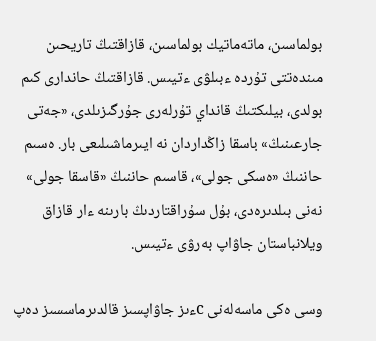بولماسىن، ماتەماتيك بولماسىن، قازاقتىڭ تاريحىن مىندەتتى تۇردە ءبىلۋى ءتيىس. قازاقتىڭ حاندارى كىم بولدى، بيلىكتىڭ قانداي تۇرلەرى جۇرگىزىلدى، «جەتى جارعىنىڭ» باسقا زاڭداردان نە ايىرماشىلىعى بار. ەسىم حاننىڭ «ەسكى جولى»، قاسىم حاننىڭ «قاسقا جولى» نەنى بىلدىرەدى، بۇل سۇراقتاردىڭ بارىنە ءار قازاق ويلانباستان جاۋاپ بەرۋى ءتيىس.

وسى ەكى ماسەلەنى cءىز جاۋاپسىز قالدىرماسسىز دەپ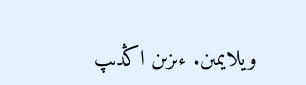ويلايمىن. ءىزىن اڭدىپ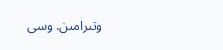وتىرامىن. وسى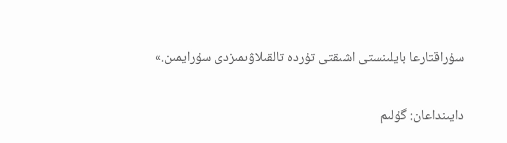سۇراقتارعا بايلىنستى اشىقتى تۇردە تالقىلاۋىمىزدى سۇرايمىن.»

دايىنداعان: گۇلىم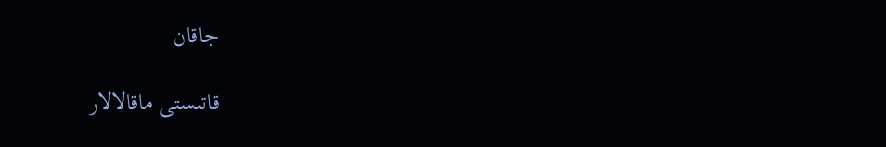جاقان

قاتىستى ماقالالار